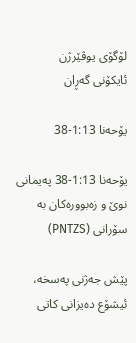لۆگۆی یوڤێرژن
ئایکۆنی گەڕان

یۆحەنا 1:13-38

یۆحەنا 1:13-38 پەیمانی نوێ و زەبوورەکان بە سۆرانی (PNTZS)

پێش جه‌ژنی په‌سخه‌، ئیشۆع ده‌یزانی كاتی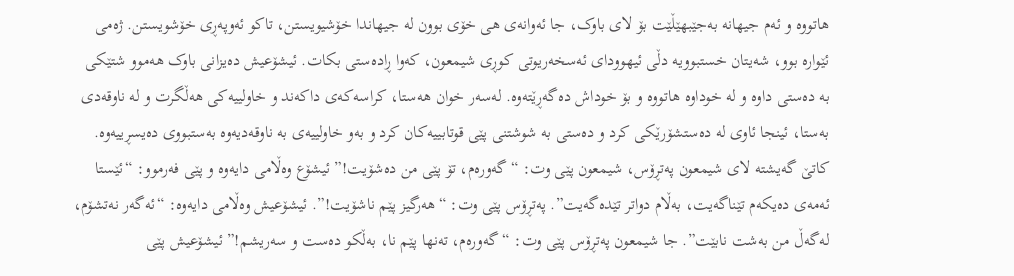هاتووه‌ و ئه‌م جیهانه‌ به‌جێبهێڵێت بۆ لای باوک، جا ئه‌وانه‌ی هی خۆی بوون له‌ جیهاندا خۆشیویستن، تاكو ئه‌وپه‌ڕی خۆشویستن. ژه‌می ئێواره‌ بوو، شه‌یتان خستبوویه‌ دڵی ئیهوودای ئه‌سخه‌ریوتی كوڕی شیمعون، كه‌وا ڕاده‌ستی بكات. ئیشۆعیش ده‌یزانی باوک هه‌موو شتێكی به‌ ده‌ستی داوه‌ و له‌ خوداوه‌ هاتووه‌ و بۆ خوداش ده‌گه‌ڕێته‌وه‌. له‌سه‌ر خوان هه‌ستا، كراسه‌كه‌ی داكه‌ند و خاولییه‌كی هه‌ڵگرت و له‌ ناوقه‌دی به‌ستا، ئینجا ئاوی له‌ ده‌ستشۆرێكی كرد و ده‌ستی به‌ شوشتنی پێی قوتابییه‌كان كرد و به‌و خاولییه‌ی به‌ ناوقه‌دیه‌وه‌ به‌ستبووی ده‌یسڕییه‌وه‌. كاتێ گه‌یشته‌ لای شیمعون په‌تڕۆس، شیمعون پێی وت: “گه‌وره‌م، تۆ پێی من ده‌شۆیت!” ئیشۆع وه‌ڵامی دایه‌وه‌ و پێی فه‌رموو: “ئێستا ئه‌مه‌ی ده‌یكه‌م تێناگه‌یت، به‌ڵام دواتر تێده‌گه‌یت”. په‌تڕۆس پێی وت: “هه‌رگیز پێم ناشۆیت!”. ئیشۆعیش وه‌ڵامی دایه‌وه‌: “ئه‌گه‌ر نه‌تشۆم، له‌گه‌ڵ من به‌شت نابێت”. جا شیمعون په‌تڕۆس پێی وت: “گه‌وره‌م، ته‌نها پێم نا، به‌ڵكو ده‌ست و سه‌ریشم!” ئیشۆعیش پێی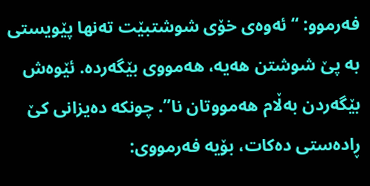فه‌رموو: “ئه‌وه‌ی خۆی شوشتبێت ته‌نها پێویستی به‌ پێ شوشتن هه‌یه‌، هه‌مووی بێگه‌رده‌. ئێوه‌ش بێگه‌ردن به‌ڵام هه‌مووتان نا”. چونكه‌ ده‌یزانی كێ ڕاده‌ستی ده‌كات، بۆیه‌ فه‌رمووی: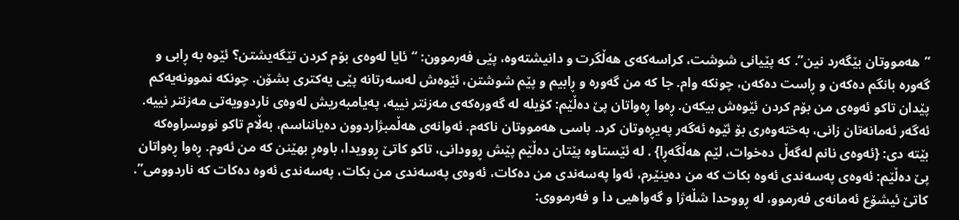“هه‌مووتان بێگه‌رد نین”. كه‌ پێیانی شوشت، كراسه‌كه‌ی هه‌ڵگرت و دانیشته‌وه‌، پێی فه‌رموون: “ئایا له‌وه‌ی بۆم كردن تێگه‌یشتن؟ ئێوه‌ به‌ ڕابی و گه‌وره‌ بانگم ده‌كه‌ن و ڕاست ده‌كه‌ن، چونكه‌ وام. جا كه‌ من گه‌وره‌ و ڕابیم و پێم شوشتن، ئێوه‌ش له‌سه‌رتانه‌ پێی یه‌كتری بشۆن. چونكه‌ نموونه‌یه‌كم پێدان تاكو ئه‌وه‌ی من بۆم كردن ئێوه‌ش بیكه‌ن. ڕه‌وا ڕه‌واتان پێ ده‌ڵێم: كۆیله‌ له‌ گه‌وره‌كه‌ی مه‌زنتر نییه‌، په‌یامبه‌ریش له‌وه‌ی ناردوویه‌تی مه‌زنتر نییه‌. ئه‌گه‌ر ئه‌مانه‌تان زانی، به‌خته‌وه‌ری بۆ ئێوه‌ ئه‌گه‌ر په‌یڕه‌وتان كرد. باسی هه‌مووتان ناكه‌م. ئه‌وانه‌ی هه‌ڵمبژاردوون ده‌یانناسم، به‌ڵام تاكو نووسراوه‌كه‌ بێته‌ دی: {ئه‌وه‌ی نانم له‌گه‌ڵ ده‌خوات، لێم هه‌ڵگه‌ڕا} . له‌ ئێستاوه‌ پێتان ده‌ڵێم پێش ڕوودانی، تاكو كاتێ ڕوویدا، باوه‌ڕ بهێنن كه‌ من ئه‌وم. ڕه‌وا ڕه‌واتان پێ ده‌ڵێم: ئه‌وه‌ی په‌سه‌ندی ئه‌وه‌ بكات كه‌ من ده‌ینێرم، ئه‌وا په‌سه‌ندی من ده‌كات، ئه‌وه‌ی په‌سه‌ندی من بكات، په‌سه‌ندی ئه‌وه‌ ده‌كات كه‌ ناردوومی”. كاتێ ئیشۆع ئه‌مانه‌ی فه‌رموو، له‌ ڕووحدا شڵه‌ژا و گه‌واهیی دا و فه‌رمووی: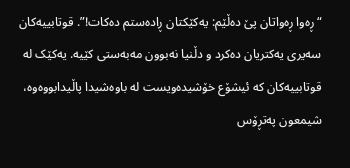“ڕه‌وا ڕه‌واتان پێ ده‌ڵێم: یه‌كێكتان ڕاده‌ستم ده‌كات!”. قوتابییه‌كان سه‌یری یه‌كتریان ده‌كرد و دڵنیا نه‌بوون مه‌به‌ستی كێیه‌. یه‌كێک له‌ قوتابییه‌كان كه‌ ئیشۆع خۆشیده‌ویست له‌ باوه‌شیدا پاڵیدابووه‌وه‌، شیمعون په‌تڕۆس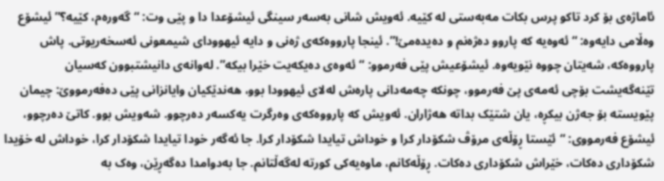ئاماژه‌ی بۆ كرد تاكو پرس بكات مه‌به‌ستی له‌ كێیه‌. ئه‌ویش شانی به‌سه‌ر سینگی ئیشۆعدا دا و پێی وت: “گه‌وره‌م، كێیه‌؟” ئیشۆع وه‌ڵامی دایه‌وه‌: “ئه‌وه‌یه‌ كه‌ پاروو ده‌ژه‌نم و ده‌یده‌مێ!”. ئینجا پارووه‌كه‌ی ژه‌نی و دایه‌ ئیهوودای شیمعونی ئه‌سخه‌ریوتی. پاش پارووه‌كه‌، شه‌یتان چووه‌ نێویه‌وه‌. ئیشۆعیش پێی فه‌رموو: “ئه‌وه‌ی ده‌یكه‌یت خێرا بیكه‌”. له‌وانه‌ی دانیشتبوون كه‌سیان تێنه‌گه‌یشت بۆچی ئه‌مه‌ی پێ فه‌رموو، چونكه‌ چه‌مه‌دانی پاره‌ش له‌لای ئیهوودا بوو، هه‌ندێكیان وایانزانی پێی ده‌فه‌رمووێ: چیمان پێویسته‌ بۆ جه‌ژن بیكڕه‌، یان شتێک بداته‌ هه‌ژاران. ئه‌ویش كه‌ پارووه‌كه‌ی وه‌رگرت یه‌كسه‌ر ده‌رچوو. شه‌ویش بوو. كاتێ ده‌رچوو، ئیشۆع فه‌رمووی: “ئێستا ڕۆڵه‌ی مرۆڤ شكۆدار كرا و خوداش تیایدا شكۆدار كرا. جا ئه‌گه‌ر خودا تیایدا شكۆدار كرا، خوداش له‌ خۆیدا شكۆداری ده‌كات، خێراش شكۆداری ده‌كات. ڕۆڵه‌كانم، ماوه‌یه‌كی كورته‌ له‌گه‌ڵتانم. جا به‌دوامدا ده‌گه‌ڕێن، وه‌ک به‌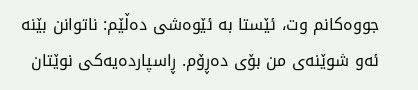جووه‌كانم وت، ئێستا به‌ ئێوه‌شی ده‌ڵێم: ناتوانن بێنه‌ ئه‌و شوێنه‌ی من بۆی ده‌ڕۆم. ڕاسپارده‌یه‌كی نوێتان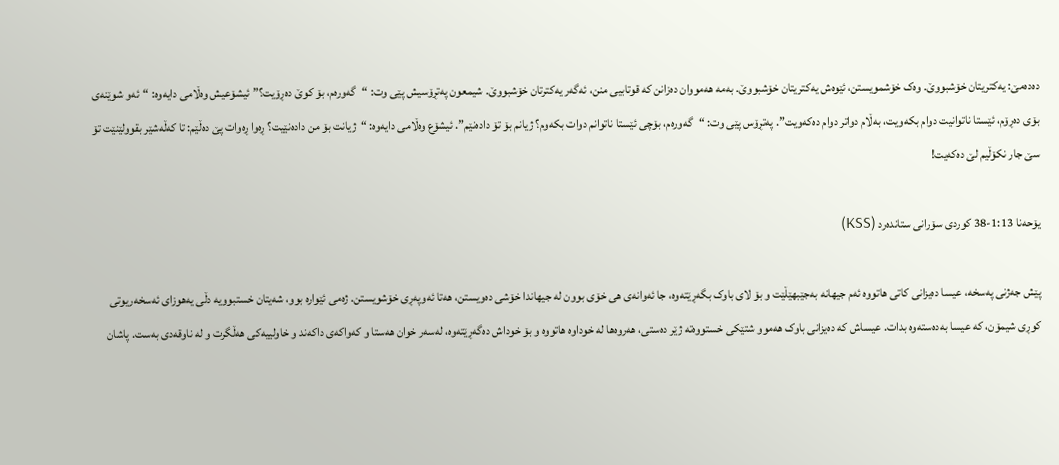ده‌ده‌مێ: یه‌كتریتان خۆشبووێ. وه‌ک خۆشمویستن، ئێوه‌ش یه‌كتریتان خۆشبووێ. به‌مه‌ هه‌مووان ده‌زانن كه‌ قوتابیی منن، ئه‌گه‌ر یه‌كترتان خۆشبووێ. شیمعون په‌تڕۆسیش پێی وت: “گه‌وره‌م، بۆ كوێ ده‌ڕۆیت؟” ئیشۆعیش وه‌ڵامی دایه‌وه‌: “ئه‌و شوێنه‌ی بۆی ده‌ڕۆم، ئێستا ناتوانیت دوام بكه‌ویت، به‌ڵام دواتر دوام ده‌كه‌ویت”. په‌تڕۆس پێی وت: “گه‌وره‌م، بۆچی ئێستا ناتوانم دوات بكه‌وم؟ ژیانم بۆ تۆ داده‌نێم”. ئیشۆع وه‌ڵامی دایه‌وه‌: “ژیانت بۆ من داده‌نێیت؟ ڕه‌وا ڕه‌وات پێ ده‌ڵێم: تا كه‌ڵه‌شێر بقوولێنێت تۆ سێ جار نكۆڵیم لێ ده‌كه‌یت!

یۆحەنا 1:13-38 كوردی سۆرانی ستانده‌رد (KSS)

پێش جەژنی پەسخە، عیسا دەیزانی کاتی هاتووە ئەم جیهانە بەجێبهێڵێت و بۆ لای باوک بگەڕێتەوە، جا ئەوانەی هی خۆی بوون لە جیهاندا خۆشی دەویستن، هەتا ئەوپەڕی خۆشویستن. ژەمی ئێوارە بوو، شەیتان خستبوویە دڵی یەهوزای ئەسخەریوتی کوڕی شیمۆن، کە عیسا بەدەستەوە بدات. عیساش کە دەیزانی باوک هەموو شتێکی خستووەتە ژێر دەستی، هەروەها لە خوداوە هاتووە و بۆ خوداش دەگەڕێتەوە، لەسەر خوان هەستا و کەواکەی داکەند و خاولییەکی هەڵگرت و لە ناوقەدی بەست. پاشان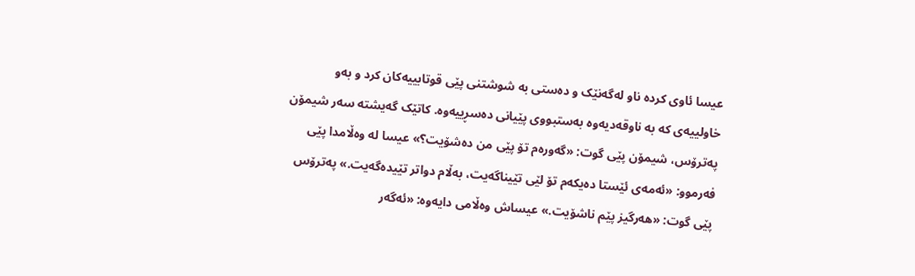عیسا ئاوی کردە ناو لەگەنێک و دەستی بە شوشتنی پێی قوتابییەکان کرد و بەو خاولییەی کە بە ناوقەدیەوە بەستبووی پێیانی دەسڕییەوە. کاتێک گەیشتە سەر شیمۆن پەترۆس، شیمۆن پێی گوت: «گەورەم تۆ پێی من دەشۆیت؟» عیسا لە وەڵامدا پێی فەرموو: «ئەمەی ئێستا دەیکەم تۆ لێی تێیناگەیت، بەڵام دواتر تێیدەگەیت.» پەترۆس پێی گوت: «هەرگیز پێم ناشۆیت.» عیساش وەڵامی دایەوە: «ئەگەر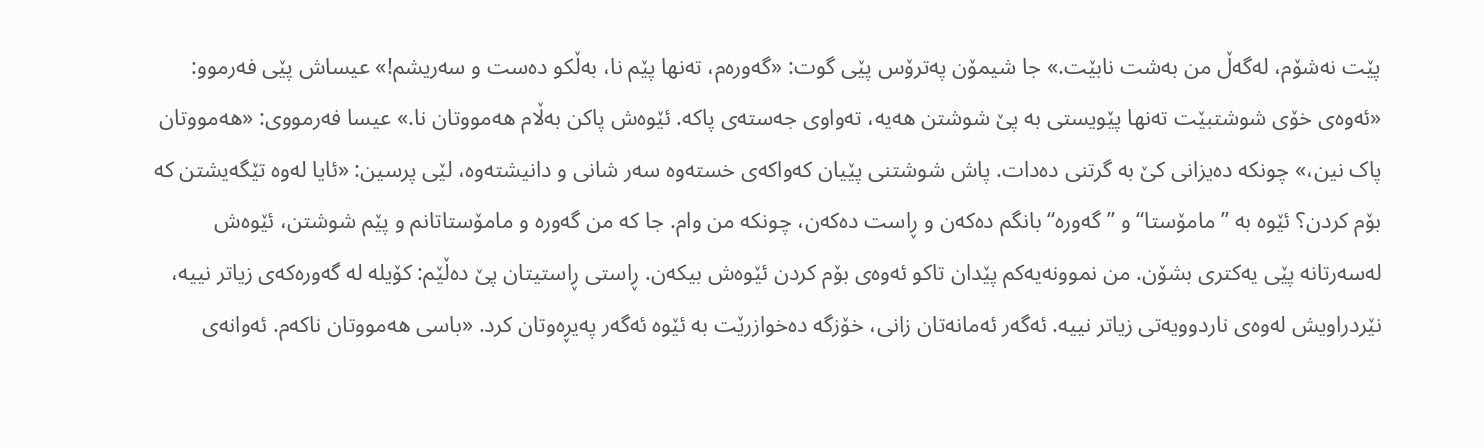پێت نەشۆم، لەگەڵ من بەشت نابێت.» جا شیمۆن پەترۆس پێی گوت: «گەورەم، تەنها پێم نا، بەڵکو دەست و سەریشم!» عیساش پێی فەرموو: «ئەوەی خۆی شوشتبێت تەنها پێویستی بە پێ شوشتن هەیە، تەواوی جەستەی پاکە. ئێوەش پاکن بەڵام هەمووتان نا.» عیسا فەرمووی: «هەمووتان پاک نین،» چونکە دەیزانی کێ بە گرتنی دەدات. پاش شوشتنی پێیان کەواکەی خستەوە سەر شانی و دانیشتەوە، لێی پرسین: «ئایا لەوە تێگەیشتن کە بۆم کردن؟ ئێوە بە ”مامۆستا“ و ”گەورە“ بانگم دەکەن و ڕاست دەکەن، چونکە من وام. جا کە من گەورە و مامۆستاتانم و پێم شوشتن، ئێوەش لەسەرتانە پێی یەکتری بشۆن. من نموونەیەکم پێدان تاکو ئەوەی بۆم کردن ئێوەش بیکەن. ڕاستی ڕاستیتان پێ دەڵێم: کۆیلە لە گەورەکەی زیاتر نییە، نێردراویش لەوەی ناردوویەتی زیاتر نییە. ئەگەر ئەمانەتان زانی، خۆزگە دەخوازرێت بە ئێوە ئەگەر پەیڕەوتان کرد. «باسی هەمووتان ناکەم. ئەوانەی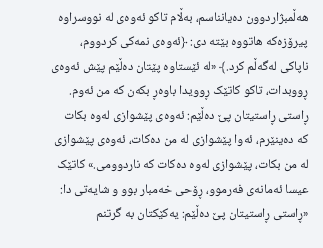هەڵمبژاردوون دەیانناسم، بەڵام تاکو ئەوەی لە نووسراوە پیرۆزەکە هاتووە بێتە دی: ﴿ئەوەی نمەکی کردووم، ناپاکی لەگەڵم کرد.﴾ «لە ئێستاوە پێتان دەڵێم پێش ئەوەی ڕووبدات، تاکو کاتێک ڕوویدا باوەڕ بکەن کە من ئەوم. ڕاستی ڕاستیتان پێ دەڵێم: ئەوەی پێشوازی لەوە بکات کە دەینێرم، ئەوا پێشوازی لە من دەکات، ئەوەی پێشوازی لە من بکات، پێشوازی لەوە دەکات کە ناردوومی.» کاتێک عیسا ئەمانەی فەرموو، ڕۆحی خەمبار بوو و شایەتی دا: «ڕاستی ڕاستیتان پێ دەڵێم: یەکێکتان بە گرتنم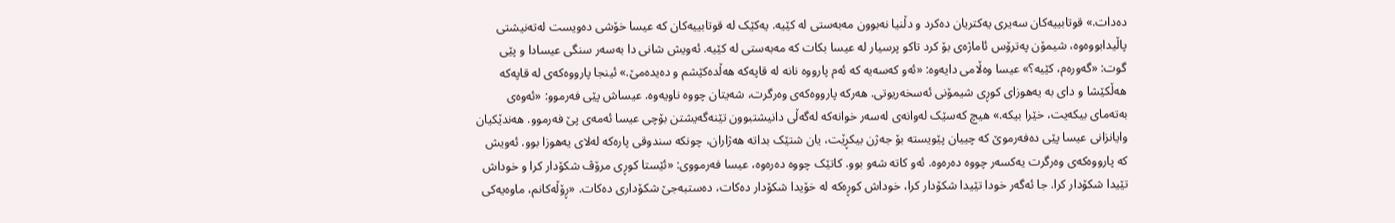دەدات.» قوتابییەکان سەیری یەکتریان دەکرد و دڵنیا نەبوون مەبەستی لە کێیە. یەکێک لە قوتابییەکان کە عیسا خۆشی دەویست لەتەنیشتی پاڵیدابووەوە، شیمۆن پەترۆس ئاماژەی بۆ کرد تاکو پرسیار لە عیسا بکات کە مەبەستی لە کێیە. ئەویش شانی دا بەسەر سنگی عیسادا و پێی گوت: «گەورەم، کێیە؟» عیسا وەڵامی دایەوە: «ئەو کەسەیە کە ئەم پارووە نانە لە قاپەکە هەڵدەکێشم و دەیدەمێ.» ئینجا پارووەکەی لە قاپەکە هەڵکێشا و دای بە یەهوزای کوڕی شیمۆنی ئەسخەریوتی. هەرکە پارووەکەی وەرگرت، شەیتان چووە ناویەوە. عیساش پێی فەرموو: «ئەوەی بەتەمای بیکەیت، خێرا بیکە.» هیچ کەسێک لەوانەی لەسەر خوانەکە لەگەڵی دانیشتبوون تێنەگەیشتن بۆچی عیسا ئەمەی پێ فەرموو. هەندێکیان وایانزانی عیسا پێی دەفەرموێ کە چییان پێویستە بۆ جەژن بیکڕێت، یان شتێک بداتە هەژاران، چونکە سندوقی پارەکە لەلای یەهوزا بوو. ئەویش کە پارووەکەی وەرگرت یەکسەر چووە دەرەوە. ئەو کاتە شەو بوو. کاتێک چووە دەرەوە، عیسا فەرمووی: «ئێستا کوڕی مرۆڤ شکۆدار کرا و خوداش تێیدا شکۆدار کرا. جا ئەگەر خودا تێیدا شکۆدار کرا، خوداش کوڕەکە لە خۆیدا شکۆدار دەکات، دەستبەجێ شکۆداری دەکات. «ڕۆڵەکانم، ماوەیەکی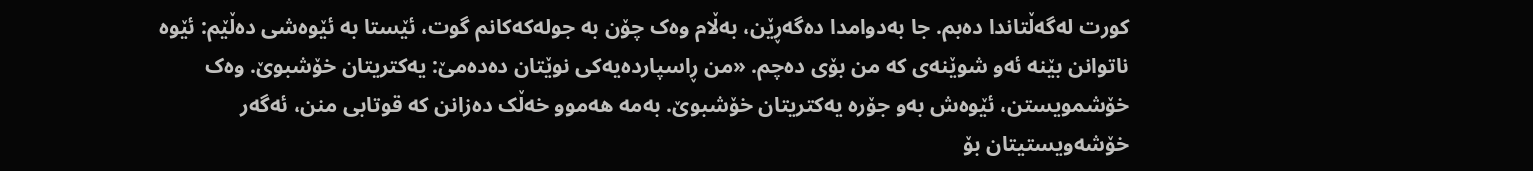کورت لەگەڵتاندا دەبم. جا بەدوامدا دەگەڕێن، بەڵام وەک چۆن بە جولەکەکانم گوت، ئێستا بە ئێوەشی دەڵێم: ئێوە ناتوانن بێنە ئەو شوێنەی کە من بۆی دەچم. «من ڕاسپاردەیەکی نوێتان دەدەمێ: یەکتریتان خۆشبوێ. وەک خۆشمویستن، ئێوەش بەو جۆرە یەکتریتان خۆشبوێ. بەمە هەموو خەڵک دەزانن کە قوتابی منن، ئەگەر خۆشەویستیتان بۆ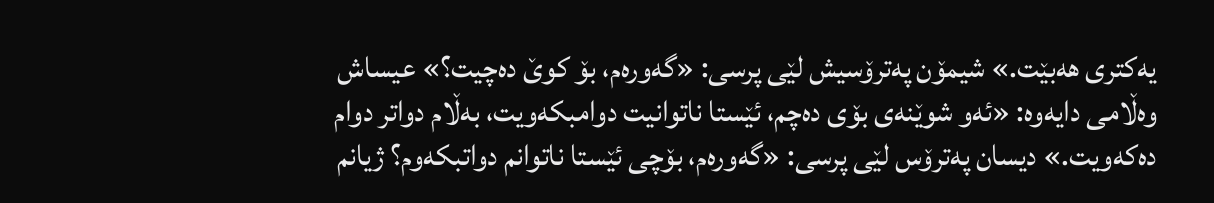یەکتری هەبێت.» شیمۆن پەترۆسیش لێی پرسی: «گەورەم، بۆ کوێ دەچیت؟» عیساش وەڵامی دایەوە: «ئەو شوێنەی بۆی دەچم، ئێستا ناتوانیت دوامبکەویت، بەڵام دواتر دوام دەکەویت.» دیسان پەترۆس لێی پرسی: «گەورەم، بۆچی ئێستا ناتوانم دواتبکەوم؟ ژیانم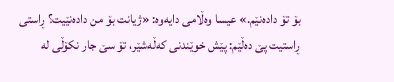بۆ تۆ دادەنێم.» عیسا وەڵامی دایەوە: «ژیانت بۆ من دادەنێیت؟ ڕاستی ڕاستیت پێ دەڵێم: پێش خوێندنی کەڵەشێر، تۆ سێ جار نکۆڵی لە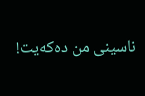ناسینی من دەکەیت!